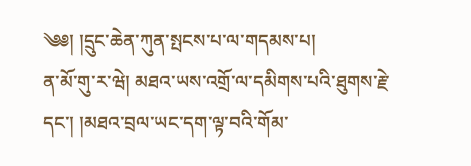༄༅། །དྲུང་ཆེན་ཀུན་སྤངས་པ་ལ་གདམས་པ།
ན་མོ་གུ་ར་ཝེ། མཐའ་ཡས་འགྲོ་ལ་དམིགས་པའི་ཐུགས་རྗེ་དང་། །མཐའ་བྲལ་ཡང་དག་ལྟ་བའི་གོམ་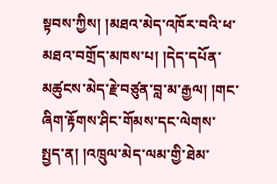སྟབས་ཀྱིས། །མཐའ་མེད་འཁོར་བའི་ཕ་མཐའ་བགྲོད་མཁས་པ། །དེད་དཔོན་མཚུངས་མེད་རྗེ་བཙུན་བླ་མ་རྒྱལ། །གང་ཞིག་རྟོགས་ཤིང་གོམས་དང་ལེགས་སྤྱད་ན། །འཁྲུལ་མེད་ལམ་གྱི་ཐེམ་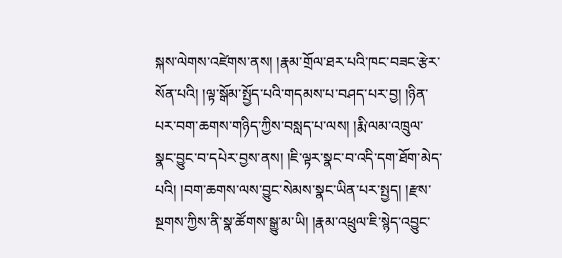སྐས་ལེགས་འཛེགས་ནས། །རྣམ་གྲོལ་ཐར་པའི་ཁང་བཟང་རྩེར་སོན་པའི། །ལྟ་སྒོམ་སྤྱོད་པའི་གདམས་པ་བཤད་པར་བྱ། །ཉིན་པར་བག་ཆགས་གཉིད་ཀྱིས་བསླད་པ་ལས། །རྨི་ལམ་འཁྲུལ་སྣང་བྱུང་བ་དཔེར་བྱས་ནས། །ཇི་ལྟར་སྣང་བ་འདི་དག་ཐོག་མེད་པའི། །བག་ཆགས་ལས་བྱུང་སེམས་སྣང་ཡིན་པར་སྤྱད། །རྫས་སྔགས་ཀྱིས་ནི་སྣ་ཚོགས་སྒྱུ་མ་ཡི། །རྣམ་འཕྲུལ་ཇི་སྙེད་འབྱུང་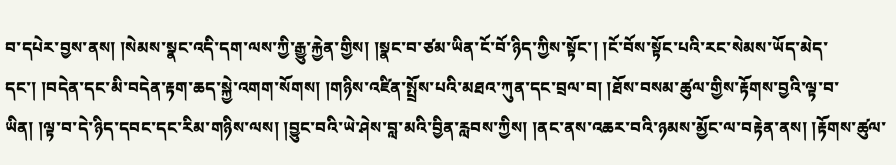བ་དཔེར་བྱས་ནས། །སེམས་སྣང་འདི་དག་ལས་ཀྱི་རྒྱུ་རྐྱེན་གྱིས། །སྣང་བ་ཙམ་ཡིན་ངོ་བོ་ཉིད་ཀྱིས་སྟོང་། །ངོ་བོས་སྟོང་པའི་རང་སེམས་ཡོད་མེད་དང་། །བདེན་དང་མི་བདེན་རྟག་ཆད་སྐྱེ་འགག་སོགས། །གཉིས་འཛིན་སྤྲོས་པའི་མཐའ་ཀུན་དང་བྲལ་བ། །ཐོས་བསམ་ཚུལ་གྱིས་རྟོགས་བྱའི་ལྟ་བ་ཡིན། །ལྟ་བ་དེ་ཉིད་དབང་དང་རིམ་གཉིས་ལས། །བྱུང་བའི་ཡེ་ཤེས་བླ་མའི་བྱིན་རླབས་ཀྱིས། །ནང་ནས་འཆར་བའི་ཉམས་མྱོང་ལ་བརྟེན་ནས། །རྟོགས་ཚུལ་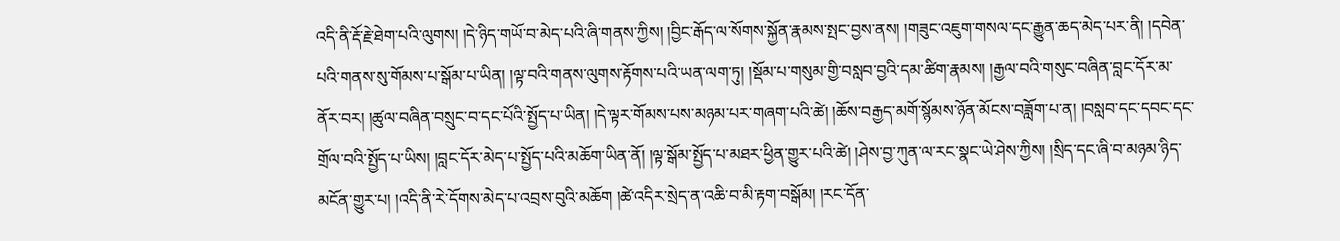འདི་ནི་རྡོ་རྗེ་ཐེག་པའི་ལུགས། །དེ་ཉིད་གཡོ་བ་མེད་པའི་ཞི་གནས་ཀྱིས། །བྱིང་རྒོད་ལ་སོགས་སྐྱོན་རྣམས་སྤང་བྱས་ནས། །གཟུང་འཇུག་གསལ་དང་རྒྱུན་ཆད་མེད་པར་ནི། །དབེན་པའི་གནས་སུ་གོམས་པ་སྒོམ་པ་ཡིན། །ལྟ་བའི་གནས་ལུགས་རྟོགས་པའི་ཡན་ལག་ཏུ། །སྡོམ་པ་གསུམ་གྱི་བསླབ་བྱའི་དམ་ཚིག་རྣམས། །རྒྱལ་བའི་གསུང་བཞིན་བླང་དོར་མ་ནོར་བར། །ཚུལ་བཞིན་བསྲུང་བ་དང་པོའི་སྤྱོད་པ་ཡིན། །དེ་ལྟར་གོམས་པས་མཉམ་པར་གཞག་པའི་ཚེ། །ཆོས་བརྒྱད་མགོ་སྙོམས་ཉོན་མོངས་བཟློག་པ་ན། །བསླབ་དང་དབང་དང་གྲོལ་བའི་སྤྱོད་པ་ཡིས། །བླང་དོར་མེད་པ་སྤྱོད་པའི་མཆོག་ཡིན་ནོ། །ལྟ་སྒོམ་སྤྱོད་པ་མཐར་ཕྱིན་གྱུར་པའི་ཚེ། །ཤེས་བྱ་ཀུན་ལ་རང་སྣང་ཡེ་ཤེས་ཀྱིས། །སྲིད་དང་ཞི་བ་མཉམ་ཉིད་མངོན་གྱུར་པ། །འདི་ནི་རེ་དོགས་མེད་པ་འབྲས་བུའི་མཆོག །ཚེ་འདིར་སྲེད་ན་འཆི་བ་མི་རྟག་བསྒོམ། །རང་དོན་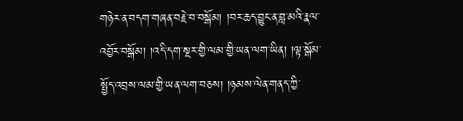གཉེར་ན་བདག་གཞན་བརྗེ་བ་བསྒོམ། །བར་ཆད་བྱུང་ན་བླ་མའི་རྣལ་འབྱོར་བསྒོམ། །འདི་དག་སྔར་གྱི་ལམ་གྱི་ཡན་ལག་ཡིན། །ལྟ་སྒོམ་སྤྱོད་འབྲས་ལམ་གྱི་ཡན་ལག་བཅས། །ཉམས་ལེན་གནད་ཀྱི་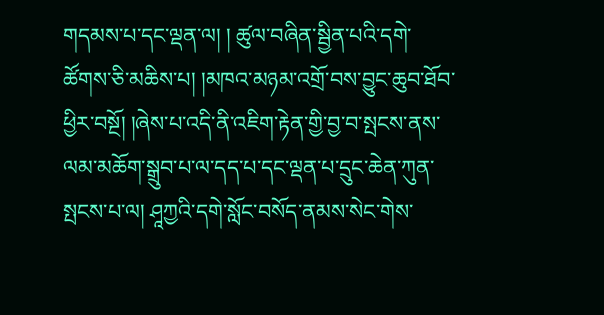གདམས་པ་དང་ལྡན་ལ། ། ཚུལ་བཞིན་སྦྱིན་པའི་དགེ་ཚོགས་ཅི་མཆིས་པ། །མཁའ་མཉམ་འགྲོ་བས་བྱུང་ཆུབ་ཐོབ་ཕྱིར་བསྔོ། །ཞེས་པ་འདི་ནི་འཇིག་རྟེན་གྱི་བྱ་བ་སྤངས་ནས་ལམ་མཆོག་སྒྲུབ་པ་ལ་དད་པ་དང་ལྡན་པ་དྲུང་ཆེན་ཀུན་སྤངས་པ་ལ། ཤཱཀྱའི་དགེ་སློང་བསོད་ནམས་སེང་གེས་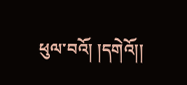ཕུལ་བའོ། །དགེའོ།།